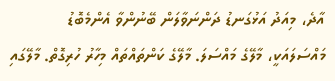އާދެ، މިއަދު އަޅުގަނޑު ދަންނަވާލަން ބޭނުންވާ އެންމެބޮޑު މައްސަލައަކީ، މާލޭގެ މައްސަލަ. މާލޭގެ ކަންތައްތައް މިހާރު ހުރިގޮތް. މާލޭގައި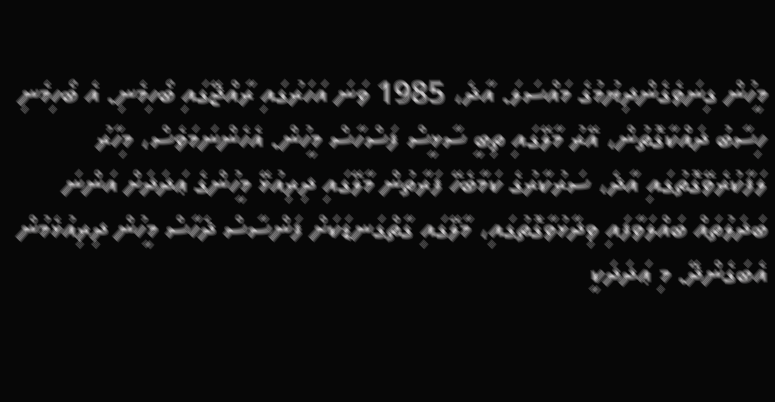މީހުން ގިނަވެގެންދިޔުމުގެ މައްސަލަ. އާދެ، 1985 ވަނަ އަހަރުގައި ރާއްޖޭގައި ބޯހިމެނި. އެ ބޯހިމެނި ހިސާބު ދައްކާގޮތުން، އޭރު މާލޭގައި ތިބީ ސާޅީސް ފަސްހާސް މީހުން. އެހެންނަމަވެސް، މިހާރު ލަފާކުރެވޭގޮތުގައި އާދެ، ސަރުކާރުގެ ކަމާބެހޭ ފަރާތުން މާލޭގައި ދިރިއުޅޭ މީހުންގެ ޢަދަދަށް އަންނަ ބަދަލުތައް ބައްލަވާފައި ވިދާޅުވާގޮތުގައި، މާލޭގައި ގާތްގަނޑަކަށް ފަންސާސް ދެހާސް މީހުން ދިރިއުޅެމުން އެބަގެންދޭ. މި ޢަދަދަކީ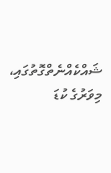ޝައްކެއްނެތްގޮތުގައި، މިވަރުގެ ކުޑަ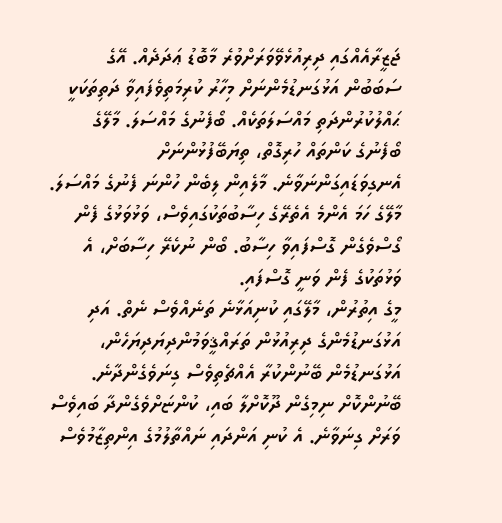ޖަޒީރާއެއްގައި ދިރިއުޅެވޭވަރަށްވުރެ މާބޮޑު ޢަދަދެއް. އޭގެ ސަބަބުން އަޅުގަނޑުމެންނަށް މިހާރު ކުރިމަތިވެފައިވާ ދަތިތަކަކީ ޙައްލުކުރުންދަތި މައްސަލަތަކެއް. ބޯފެނުގެ މައްސަލަ. މާލޭގެ ބޯފެނުގެ ކަންތައް ހުރިގޮތް، ތިޔަބޭފުޅުންނަށް އެނގިވަޑައިގަންނަވާނެ. މާލެއިން ލިބެން ހުންނަ ފެނުގެ މައްސަލަ. މާލޭގެ ހަމަ އެންމެ އެތެރޭގެ ހިސާބުތަކުގައިވެސް، ވަޅުވަޅުގެ ފެން ގޯސްވެގެން ގޮސްފައިވާ ހިސާބު. ބޯން ނުކެރޭ ހިސާބަށް، އެ ވަޅުތަކުގެ ފެން ވަނީ ގޮސްފައި.
މީގެ އިތުރުން، މާލޭގައި ކުނިއަޅާނެ ތަނެއްވެސް ނެތް. އަދި އަޅުގަނޑުމެންގެ ދިރިއުޅުން ތަރައްޤީވަމުންދިޔަދިޔަހެން، އަޅުގަނޑުމެން ބޭނުންކުރާ އެއްޗެތިވެސް ގިނަވެގެންދާނެ. ބޭނުންކޮށް ނިމިގެން ދޫކޮށްލާ ބައި، ކުންޏަށްވެގެންދާ ބައިވެސް ވަރަށް ގިނަވާނެ. އެ ކުނި އަންދައި ނައްތާލުމުގެ އިންތިޒާމުވެސް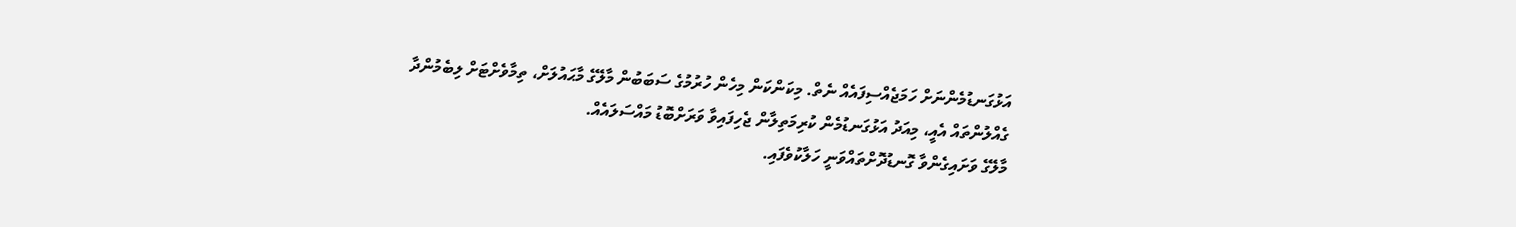އަޅުގަނޑުމެންނަށް ހަމަޖެއްސިފައެއް ނެތް. މިކަންކަން މިހެން ހުރުމުގެ ސަބަބުން މާލޭގެ މާޙައުލަށް، ތިމާވެށްޓަށް ލިބެމުންދާ ގެއްލުންތައް އެއީ، މިއަދު އަޅުގަނޑުމެން ކުރިމަތިލާން ޖެހިފައިވާ ވަރަށްބޮޑު މައްސަލައެއް.
މާލޭގެ ވަށައިގެންވާ ގޮނޑުދޮށްތައްވަނީ ހަލާކުވެފައި.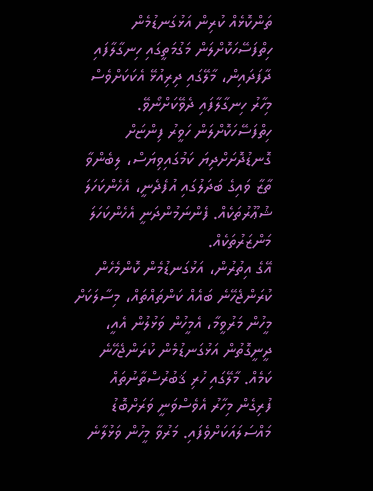ތަންކޮޅެއް ކުރިން އަޅުގަނޑުމެން ހިތްފަސޭހަކޮށްލަން މަގުމަތީގައި ހިނގާލާފައި ދާފަދައިން، މާލޭގައި ދިރިއުޅޭ އެކަކަށްވެސް މިހާރު ހިނގާލާފައި ދެވޭކަށްނޯވޭ. ހިތްފަސޭހަކޮށްލަން ހަވީރު ފިންޏަށް ގޮނޑުދޮށަށްދިޔަ ކަމުގައިވިޔަސް، ލިބެންވާ ތާޒާ ވައިގެ ބަދަލުގައި އުފެދެނީ، އެހެންކަހަލަ ޝުޢޫރުތަކެއް. ފެންނަމުންދަނީ އެހެންކަހަލަ މަންޒަރުތަކެއް.
އޭގެ އިތުރުން، އަޅުގަނޑުމެން ކޮންމެހެން ކުރަންޖެހޭނެ ބައެއް ކަންތައްތައް، މިސާލަކަށް މީހުން މަރުވީމާ، އެމީހުން ވަޅުލުން އެއީ، ދީނީގޮތުން އަޅުގަނޑުމެން ކުރަންޖެހޭނެ ކަމެއް. މާލޭގައި ހުރި ޤަބުރުސްތާނުތައް ފުރިގެން މިހާރު އެވެސްވަނީ ވަރަށްބޮޑު މައްސަލައަކަށްވެފައި. މަރުވާ މީހުން ވަޅުލާނެ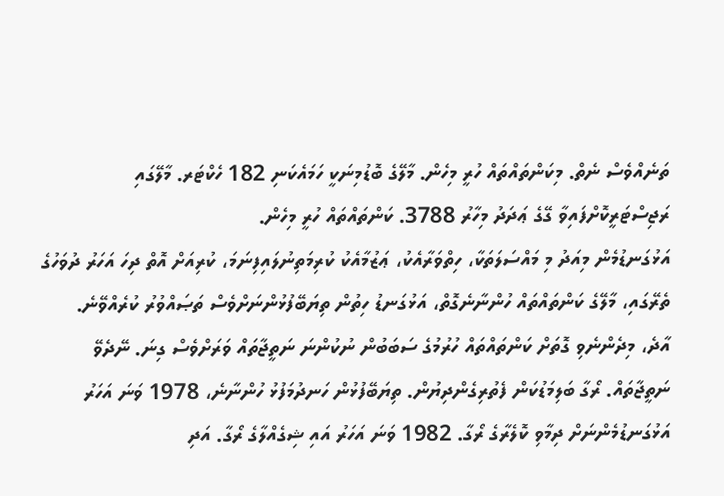ތަނެއްވެސް ނެތް. މިކަންތައްތައް ހުރީ މިހެން. މާލޭގެ ބޮޑުމިނަކީ ހަމައެކަނި 182 ހެކްޓަރ. މާލޭގައި ރަޖިސްޓަރީކޮށްފައިވާ ގޭގެ ޢަދަދު މިހާރު 3788. ކަންތައްތައް ހުރީ މިހެން.
އަޅުގަނޑުމެން މިއަދު މި މައްސަލަތަކާ، ހިތްވަރާއެކު، ޢަޒުމާއެކު ކުރިމަތިނުލައިފިނަމަ، ކުރިއަށް އޮތް ދިހަ އަހަރު ދުވަހުގެ ތެރޭގައި، މާލޭގެ ކަންތައްތައް ހުންނާނެގޮތް، އަޅުގަނޑު ހިތުން ތިޔަބޭފުޅުންނަށްވެސް ތަޞައްވުރު ކުރެއްވޭނެ.
އާދެ، މިދެންނެވި ގޮތަށް ކަންތައްތައް ހުރުމުގެ ސަބަބުން ނުކުންނަ ނަތީޖާތައް ވަރަށްވެސް ގިނަ. ނޭދެވޭ ނަތީޖާތައް. ރޯގާ ބަލިމަޑުކަން ފެތުރިގެންދިޔުން. ތިޔަބޭފުޅުން ހަނދުމަފުޅު ހުންނާނެ، 1978 ވަނަ އަހަރު އަޅުގަނޑުމެންނަށް ދިމާވި ކޮލެރާގެ ރޯގާ. 1982 ވަނަ އަހަރު އައި ޝިގެއްލާގެ ރޯގާ. އަދި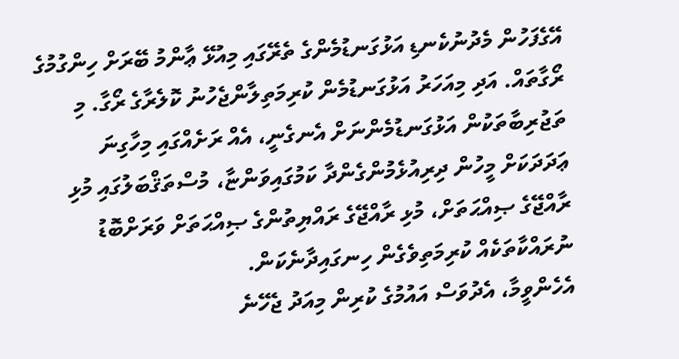އޭގެފަހުން މެދުނުކެނޑި އަޅުގަނޑުމެންގެ ތެރޭގައި މިއުޅޭ ޢާންމު ބޭރަށް ހިންގުމުގެ ރޯގާތައް. އަދި މިއަހަރު އަޅުގަނޑުމެން ކުރިމަތިލާންޖެހުނު ކޮލެރާގެ ރޯގާ. މި ތަޖުރިބާތަކުން އަޅުގަނޑުމެންނަށް އެނގެނީ، އެއް ރަށެއްގައި މިހާގިނަ ޢަދަދަކަށް މީހުން ދިރިއުޅެމުންގެންދާ ކަމުގައިވަންޏާ، މުސްތަޤްބަލުގައި މުޅި ރާއްޖޭގެ ޞިއްޙަތަށް، މުޅި ރާއްޖޭގެ ރައްޔިތުންގެ ޞިއްޙަތަށް ވަރަށްބޮޑު ނުރައްކާތަކެއް ކުރިމަތިވެގެން ހިނގައިދާނެކަން.
އެހެންވީމާ، އެދުވަސް އައުމުގެ ކުރިން މިއަދު ޖެހޭނެ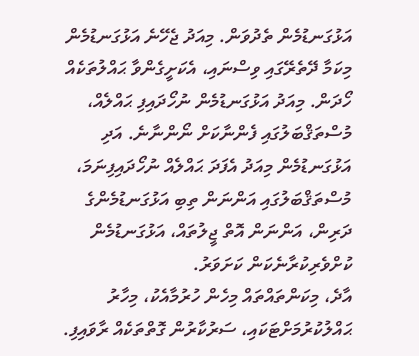އަޅުގަނޑުމެން ތެދުވަން. މިއަދު ޖެހޭނެ އަޅުގަނޑުމެން މިކަމާ ދޭތެރޭގައި ވިސްނައި، އެކަށީގެންވާ ޙައްލުތަކެއް ހޯދަން. މިއަދު އަޅުގަނޑުމެން ނުހޯދައިފި ޙައްލެއް، މުސްތަޤްބަލުގައި ފެންނާކަށް ނޯންނާނެ. އަދި އަޅުގަނޑުމެން މިއަދު އެފަދަ ޙައްލެއް ނުހޯދައިފިނަމަ، މުސްތަޤްބަލުގައި އަންނަން ތިބި އަޅުގަނޑުމެންގެ ދަރިން، އަންނަން އޮތް ޖީލުތައް، އަޅުގަނޑުމެން ކުށްވެރިކުރާނެކަން ކަށަވަރު.
އާދެ، މިކަންތައްތައް މިހެން ހުރުމާއެކު، މިހާރު ޙައްލުކުރުމަށްޓަކައި، ސަރުކާރުން ގޮތްތަކެއް ރާވައިފި.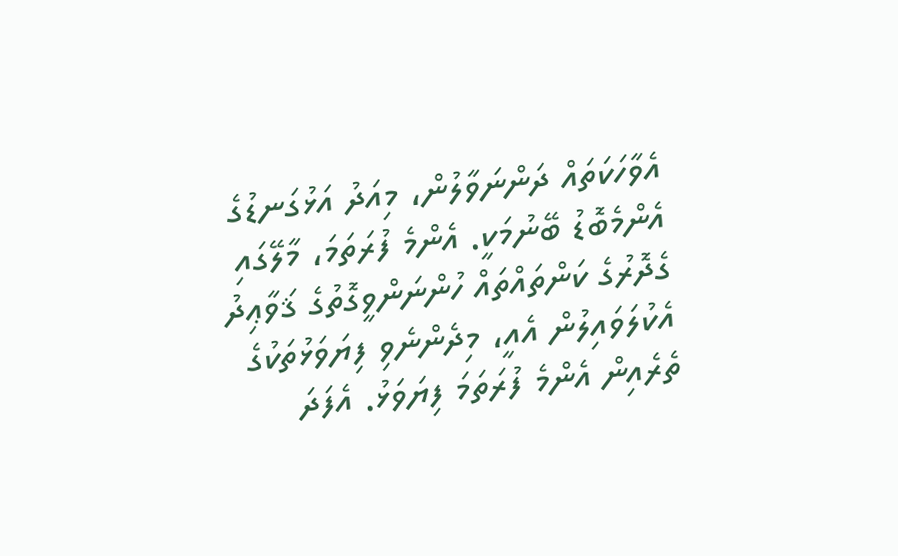އެވާހަކަތައް ދަންނަވާލުން، މިއަދު އަޅުގަނޑުގެ އެންމެބޮޑު ބޭނުމަކީ. އެންމެ ފުރަތަމަ، މާލޭގައި ގެދޮރުގެ ކަންތައްތައް ހުންނަންވީގޮތުގެ ޤަވާޢިދު އެކުލަވައިލުން އެއީ، މިދެންނެވި ފިޔަވަޅުތަކުގެ ތެރެއިން އެންމެ ފުރަތަމަ ފިޔަވަޅު. އެފަދަ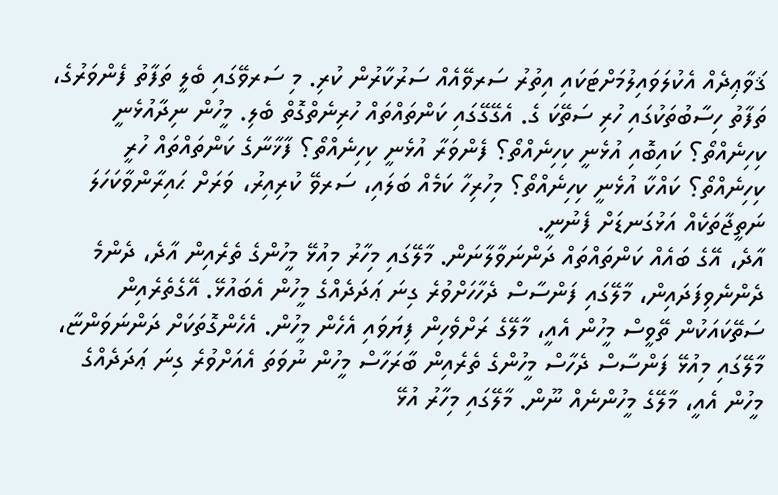ޤަވާޢިދެއް އެކުލަވައިލުމަށްޓަކައި އިތުރު ސަރވޭއެއް ސަރުކާރުން ކުރި. މި ސަރވޭގައި ބެލީ ތަފާތު ފެންވަރުގެ، ތަފާތު ހިސާބުތަކުގައި ހުރި ސަތޭކަ ގެ. އެގޭގޭގައި ކަންތައްތައް ހުރިނެތްގޮތް ބެލި. މީހުން ނިދާއުޅެނީ ކިހިނެއްތޯ؟ ކައިބޮއި އުޅެނީ ކިހިނެއްތޯ؟ ފެންވަރާ އުޅެނީ ކިހިނެއްތޯ؟ ފާޚާނާގެ ކަންތައްތައް ހުރީ ކިހިނެއްތޯ؟ ކައްކާ އުޅެނީ ކިހިނެއްތޯ؟ މިހުރިހާ ކަމެއް ބަލައި، ސަރވޭ ކުރިއިރު، ވަރަށް ޙައިރާންވާކަހަލަ ނަތީޖާތަކެއް އަޅުގަނޑަށް ފެނުނީ.
އާދެ، އޭގެ ބައެއް ކަންތައްތައް ދަންނަވާލާނަން. މާލޭގައި މިހާރު މިއުޅޭ މީހުންގެ ތެރެއިން އާދެ، ދެންމެ ދެންނެވިފަދައިން، މާލޭގައި ފަންސާސް ދެހާހަށްވުރެ ގިނަ ޢަދަދެއްގެ މީހުން އެބައުޅޭ. އޭގެތެރެއިން ސަތޭކައަކުން ތޭވީސް މީހުން އެއީ، މާލޭގެ ރަށްވެހިން ފިޔަވައި އެހެން މީހުން. އެހެންގޮތަކަށް ދަންނަވަންޏާ، މާލޭގައި މިއުޅޭ ފަންސާސް ދެހާސް މީހުންގެ ތެރެއިން ބާރަހާސް މީހުން ނުވަތަ އެއަށްވުރެ ގިނަ ޢަދަދެއްގެ މީހުން އެއީ، މާލޭގެ މީހުންނެއް ނޫން. މާލޭގައި މިހާރު އުޅޭ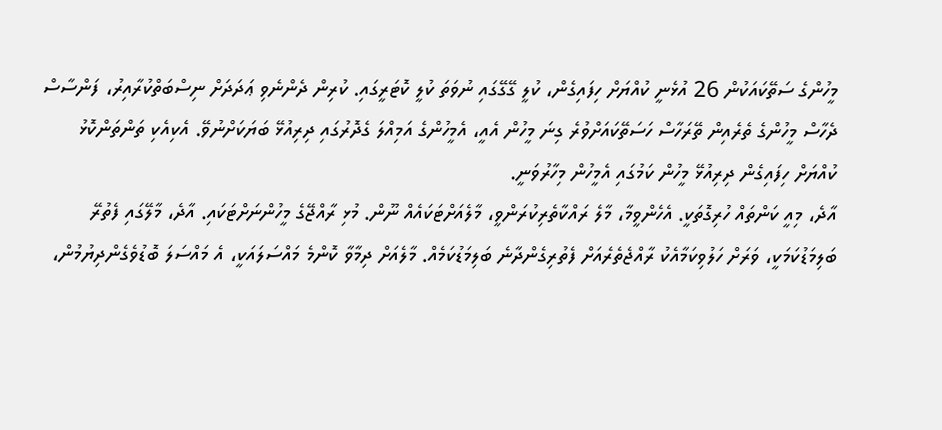މީހުންގެ ސަތޭކައަކުން 26 އުޅެނީ ކުއްޔަށް ހިފައިގެން، ކުލީ ގޭގޭގައި ނުވަތަ ކުލީ ކޮޓަރީގައި. ކުރިން ދެންނެވި ޢަދަދަށް ނިސްބަތްކުރާއިރު، ފަންސާސް ދެހާސް މީހުންގެ ތެރެއިން ތޭރަހާސް ހަސަތޭކައަށްވުރެ ގިނަ މީހުން އެއީ، އެމީހުންގެ އަމިއްލަ ގެދޮރުގައި ދިރިއުޅޭ ބަޔަކަށްނުވޭ. އެކިއެކި ތަންތަންކޮޅު ކުއްޔަށް ހިފައިގެން ދިރިއުޅޭ މީހުން ކަމުގައި އެމީހުން މިހާރުވަނީ.
އާދެ، މިއީ ކަންތައް ހުރިގޮތަކީ. އެހެންވީމާ، މާލެ ރައްކާތެރިކުރަންވީ، މާލެއަށްޓަކައެއް ނޫން. މުޅި ރާއްޖޭގެ މީހުންނަށްޓަކައި. އާދެ، މާލޭގައި ފެތުރޭ ބަލިމަޑުކަމަކީ، ވަރަށް ހަލުވިކަމާއެކު ރާއްޖެތެރެއަށް ފެތުރިގެންދާނެ ބަލިމަޑުކަމެއް. މާލެއަށް ދިމާވާ ކޮންމެ މައްސަލައަކީ، އެ މައްސަލަ ބޮޑުވެގެންދިޔުމުން،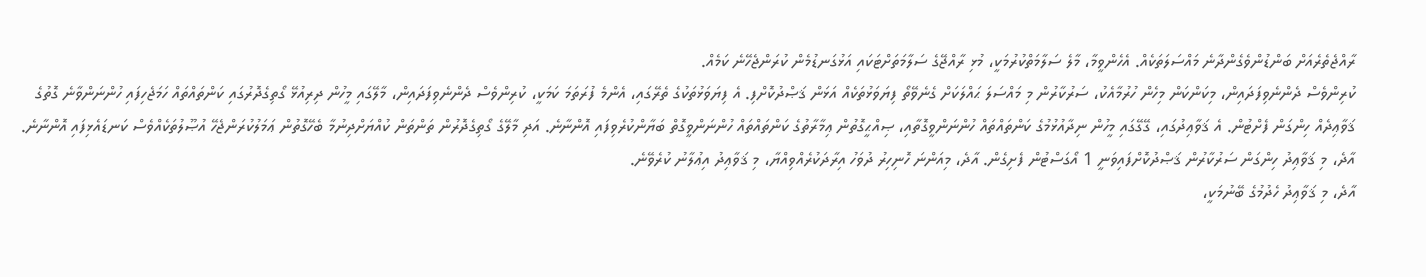ރާއްޖެތެރެއަށް ބަންޑުންވެގެންދާނެ މައްސަލަތަކެއް. އެހެންވީމާ، މާލެ ސަލާމަތްކުރުމަކީ، މުޅި ރާއްޖޭގެ ސަލާމަތަށްޓަކައި އަޅުގަނޑުމެން ކުރަންޖެހޭނެ ކަމެއް.
ކުރިންވެސް ދެންނެވިފަދައިން، މިކަންކަން މިހެން ހުރުމާއެކު، ސަރުކާރުން މި މައްސަލަ ޙައްލަކަށް ގެނެވޭތޯ ފިޔަވަޅުތަކެއް އަޅަން ޤަޞްދުކޮށްފި. އެ ފިޔަވަޅުތަކުގެ ތެރޭގައި، އެންމެ ފުރަތަމަ ކަމަކީ، ކުރިންވެސް ދެންނެވިފަދައިން، މާލޭގައި މީހުން ދިރިއުޅޭ ގޯތިގެދޮރުގައި ކަންތައްތައް ހަމަޖެހިފައި ހުންނަންވާނެ ގޮތުގެ ޤަވާޢިދެއް ހިންގަން ފެށްޓުން. އެ ޤަވާޢިދުގައި، ގޭގޭގައި މީހުން ނިދާއުޅުމުގެ ކަންތައްތައް ހުންނަންވީގޮތާއި، ޞިއްޙީގޮތުން ޢިމާރާތުގެ ކަންތައްތައް ހުންނަންވީގޮތް ބަޔާންކުރެވިފައި އޮންނާނެ. އަދި މާލޭގެ ގޯތިގެދޮރުން ތަންތަން ކުއްޔަށްދިނުމާ ބެހޭގޮތުން ޢަމަލުކުރަންޖެހޭ އުޞޫލުތަކެއްވެސް ކަނޑައެޅިފައި އޮންނާނެ.
އާދެ، މި ޤަވާޢިދު ހިންގަން ސަރުކާރުން ޤަޞްދުކޮށްފައިވަނީ 1 އޯގަސްޓުން ފެށިގެން. އާދެ، މިއަންނަ ހޮނިހިރު ދުވަހު އިރާދަކުރެއްވިއްޔާ، މި ޤަވާޢިދު އިޢުލާނު ކުރެވޭނެ.
އާދެ، މި ޤަވާޢިދު ހެދުމުގެ ބޭނުމަކީ،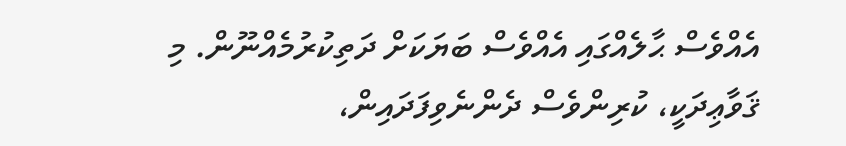އެއްވެސް ޙާލެއްގައި އެއްވެސް ބަޔަކަށް ދަތިކުރުމެއްނޫން. މި ޤަވާޢިދަކީ، ކުރިންވެސް ދެންނެވިފަދައިން،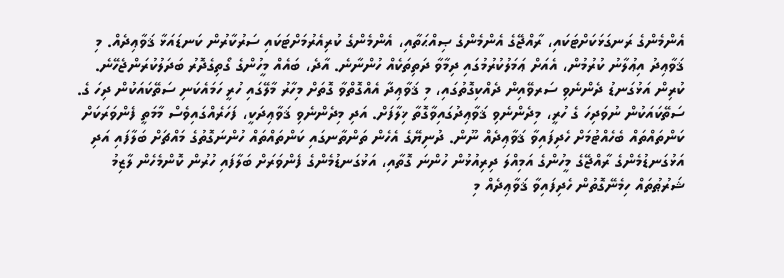އެންމެންގެ ރަނގަޅަކަށްޓަކައި، ރާއްޖޭގެ އެންމެންގެ ޞިއްޙަތާއި، އެންމެންގެ ކުރިއެރުމަށްޓަކައި ސަރުކާރުން ކަނޑައަޅާ ޤަވާޢިދެއް. މި ޤަވާޢިދު އިޢުލާނު ކުރުމުން، އެއަށް ޢަމަލުކުރުމުގައި ދިމާވާ ދަތިތަކެއް ހުންނާނެ. އާދެ، ބައެއް މީހުންގެ ގޯތިގެދޮރު ބަދަލުކުރަންޖެހޭނެ. ކުރިން އަޅުގަނޑު ދެންނެވި ސަރވޭއިން ދެއްކިގޮތުގައި، މި ޤަވާޢިދާ އެއްގޮތްވާ ގޮތަށް މިހާރު މާލޭގައި ހުރީ ހަމައެކަނި ސަތޭކައަކުން ދިހަ ގެ. ސަތޭކައަކުން ނުވަދިހަ ގެ ހުރީ، މިދެންނެވި ޤަވާޢިދުގައިވާގޮތާ ޚިލާފަށް. އަދި މިދެންނެވި ޤަވާޢިދަކީ، ފަހަރެއްގައިވެސް މާމަތީ ފެންވަރަކަށް ކަންތައްތައް ބެހެއްޓުމަށް ހެދިފައިވާ ޤަވާޢިދެއް ނޫން. ދުނިޔޭގެ އެހެން ތަންތާނގައި ކަންތައްތައް ހުންނަގޮތުގެ މައްޗަށް ބަލާފައި އަދި އަޅުގަނޑުމެންގެ ރާއްޖޭގެ މީހުންގެ އަމިއްލަ ދިރިއުޅުން ހުންނަ ގޮތާއި، އަޅުގަނޑުމެންގެ ފެންވަރަށް ބަލާފައި ހުރުން ކޮންމެހެން ލާޒިމު ޝަރުޠުތައް ހިމެނޭގޮތުން ހެދިފައިވާ ޤަވާޢިދެއް މި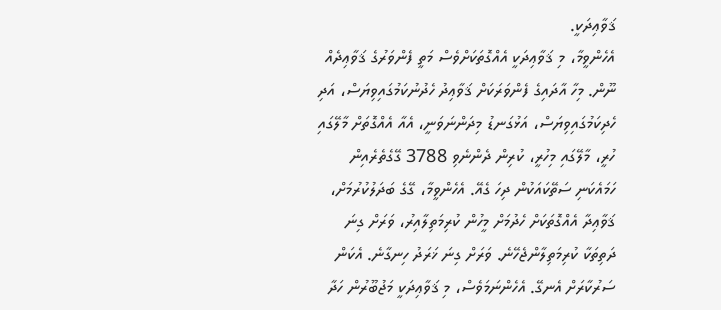ޤަވާޢިދަކީ.
އެހެންވީމާ، މި ޤަވާޢިދަކީ އެއްގޮތަކަށްވެސް މަތީ ފެންވަރުގެ ޤަވާޢިދެއް ނޫން. މިހާ އާދައިގެ ފެންވަރަކަށް ޤަވާޢިދު ހެދުނުކަމުގައިވިޔަސް، އަދި ހެދިކަމުގައިވިޔަސް، އަޅުގަނޑު މިދަންނަވަނީ، އެއާ އެއްގޮތަށް މާލޭގައި ހުރީ، މާލޭގައި މިހުރީ، ކުރިން ދެންނެވި 3788 ގޭގެތެރެއިން ހަމައެކަނި ސަތޭކައަކުން ދިހަ ގެއޭ. އެހެންވީމާ، ގޭގެ ބަދަލުކުރުމަށް، ޤަވާޢިދާ އެއްގޮތަކަށް ހެދުމަށް މީހުން ކުރިމަތިލާއިރު، ވަރަށް ގިނަ ދަތިތަކާ ކުރިމަތިލާންޖެހޭނެ. ވަރަށް ގިނަ ޚަރަދު ހިނގާނެ. އެކަން ސަރުކާރަށް އެނގޭ. އެހެންނަމަވެސް، މި ޤަވާޢިދަކީ މަޖުބޫރުން ހަދާ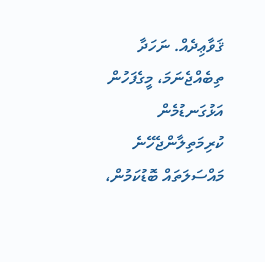ޤަވާޢިދެއް. ނަހަދާ ތިބެއްޖެނަމަ، މީގެފަހުން އަޅުގަނޑުމެން ކުރިމަތިލާންޖެހޭނެ މައްސަލަތައް ބޮޑުކަމުން،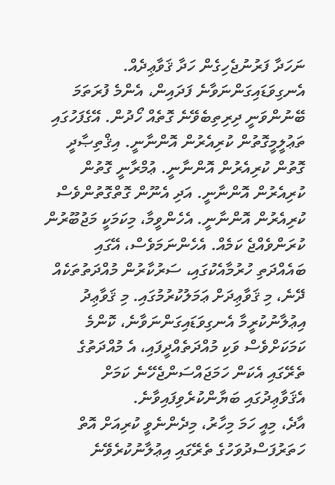ނަހަދާ ފަރުނުޖެހިގެން ހަދާ ޤަވާޢިދެއް.
އެނގިވަޑައިގަންނަވާނެ ފަދައިން، އެންމެ ފުރަތަމަ ބޭނުންވަނީ ދިރިތިބެވޭނެ ގޮތެއް ހޯދުން. އޭގެފަހުގައި ތަޢުލީމީގޮތުން ކުރިއެރުން އޮންނާނީ. އިޤްތިޞާދީ ގޮތުން ކުރިއެރުން އޮންނާނީ. ޢުމްރާނީ ގޮތުން ކުރިއެރުން އޮންނާނީ. އަދި އެނޫން ގޮތްގޮތުންވެސް ކުރިއެރުން އޮންނާނީ. އެހެންވީމާ، މިކަމަކީ މަޖުބޫރުން ކުރަންވެއްޖެ ކަމެއް. އެހެންނަމަވެސް، އޭގައި ބައެއްދަތި ހުރުމާއެކުގައި، ސަރުކާރުން މުއްދަތުތަކެއް ދޭނެ، މި ޤަވާޢިދަށް ޢަމަލުކުރުމުގައި. މި ޤަވާޢިދު އިޢުލާނުކުރީމާ އެނގިވަޑައިގަންނަވާނެ، ކޮންމެ ކަމަކަށްވެސް ވަކި މުއްދަތެއްދީފައި، އެ މުއްދަތުގެ ތެރޭގައި އެކަން ހަމަޖައްސަންޖެހޭނެ ކަމަށް އެޤަވާޢިދުގައި ބަޔާންކުރެވިފައިވާނެ.
އާދެ، މިއީ ހަމަ މިހާރު، މިދެންނެވީ ކުރިއަށް އޮތް ހަތަރުފަސްދުވަހުގެ ތެރޭގައި އިޢުލާނުކުރެވޭނެ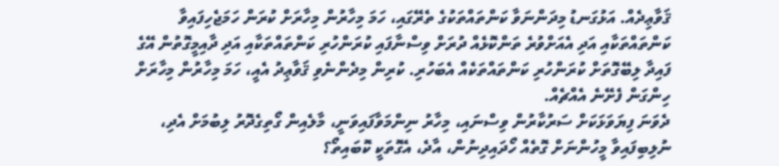ޤަވާޢިދެއް. އަޅުގަނޑު މިދަންނަވާ ކަންތައްތަކުގެ ތެރޭގައި، ހަމަ މިހާރުން މިހާރަށް ކުރަން ހަމަޖެހިފައިވާ ކަންތައްތަކާއި އަދި އެއަށްވުރެ ތަންކޮޅެއް ދުރަށް ވިސްނާފައި ކުރަންހުރި ކަންތައްތަކާއި އަދި ދާއިމީގޮތުން އޭގެ ފައިދާ ލިބޭގޮތަށް ކުރަންހުރި ކަންތައްތަކެއް އެބަހުރި. ކުރިން މިދެންނެވި ޤަވާޢިދު އެއީ، ހަމަ މިހާރުން މިހާރަށް ހިންގަން ފެށޭނެ އެއްޗެއް.
ދެވަނަ ފިޔަވަޅަކަށް ސަރުކާރުން ވިސްނައި، މިހާރު ނިންމަވާފައިވަނީ، މާލެއިން ގޯތިގެދޮރު ލިބުމަށް އެދި، ނުލިބިފައިވާ މީހުންނަށް ގޮތެއް ހޯދައިދިނުން، އާދެ، އެގޮތަކީ ކޮބައިތޯ؟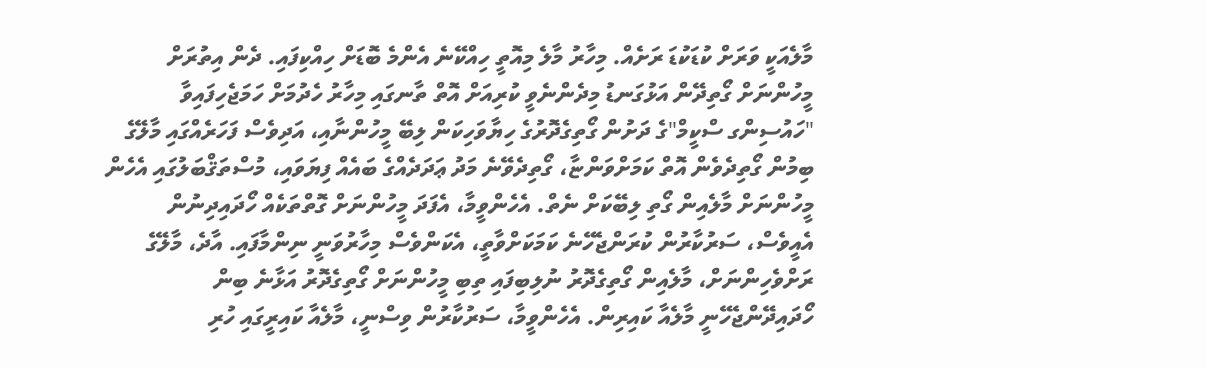މާލެއަކީ ވަރަށް ކުޑަކުޑަ ރަށެއް. މިހާރު މާލެ މިއޮތީ ހިއްކޭނެ އެންމެ ބޮޑަށް ހިއްކިފައި. ދެން އިތުރަށް މީހުންނަށް ގޯތިދޭން އަޅުގަނޑު މިދެންނެވީ ކުރިއަށް އޮތް ތާނގައި މިހާރު ހެދުމަށް ހަމަޖެހިފައިވާ "ހައުސިންގ ސްކީމް"ގެ ދަށުން ގޯތިގެދޮރުގެ ހިޔާވަހިކަން ލިބޭ މީހުންނާއި، އަދިވެސް ފަހަރެއްގައި މާލޭގެ ބިމުން ގޯތިދެވެން އޮތް ކަމަށްވަންޏާ، ގޯތިދެވޭނެ މަދު ޢަދަދެއްގެ ބައެއް ފިޔަވައި، މުސްތަޤްބަލުގައި އެހެން މީހުންނަށް މާލެއިން ގޯތި ލިބޭކަށް ނެތް. އެހެންވީމާ، އެފަދަ މީހުންނަށް ގޮތްތަކެއް ހޯދައިދިނުން އެއީވެސް، ސަރުކާރުން ކުރަންޖެހޭނެ ކަމަކަށްވާތީ، އެކަންވެސް މިހާރުވަނީ ނިންމާފައި. އާދެ، މާލޭގެ ރަށްވެހިންނަށް، މާލެއިން ގޯތިގެދޮރު ނުލިބިފައި ތިބި މީހުންނަށް ގޯތިގެދޮރު އަޅާނެ ބިން ހޯދައިދޭންޖެހޭނީ މާލެއާ ކައިރިން. އެހެންވީމާ، ސަރުކާރުން ވިސްނީ، މާލެއާ ކައިރީގައި ހުރި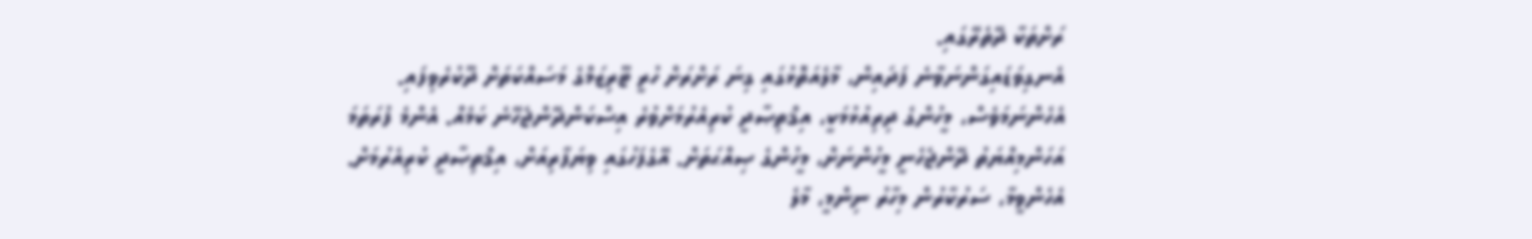ރަށްތަކާ ދޭތެރޭގައި.
އެނގިވަޑައިގަންނަވާނެ ފަދައިން، މާލެއަތޮޅުގައި ގިނަ ރަށްރަށް ހުރީ ޓޫރިޒަމްގެ މަސައްކަތަށް ދޫކުރެވިފައި. އެހެންނަމަވެސް، މީހުންގެ ދިރިއުޅުމަކީ، އިޤްތިޞާދީ ކުރިއެރުމަށްވުރެ އިސްކަންދޭންޖެހޭނެ ކަމެއް. އެންމެ ފުރަތަމަ އަހަންމިއްޔަތު ދޭންޖެހެނީ މީހުންނަށް، މީހުންގެ ޞިއްޙަތަށް. އޭގެފަހުގައި ވިޔަފާރިއަށް، އިޤްތިޞާދީ ކުރިއެރުމަށް. އެހެންވީމާ، ސަރުކާރުން މިހާރު ނިންމީ، މާލެ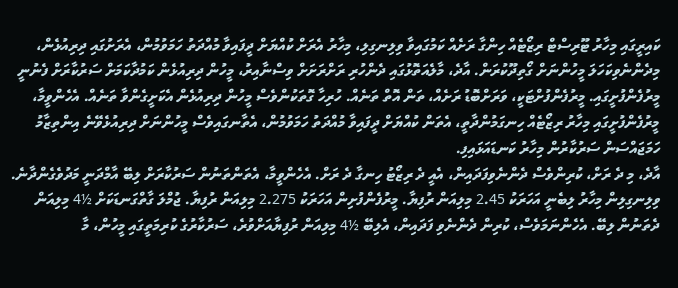ކައިރީގައި މިހާރު ޓޫރިސްޓް ރިޒޯޓެއް ހިންގާ ރަށެއް ކަމުގައިވާ ވިލިނގިލި، މިހާރު އެރަށް ކުއްޔަށް ދީފައިވާ މުއްދަތު ހަމަވުމުން، އެރަށުގައި ދިރިއުޅެން، މިދެންނެވިކަހަލަ މީހުންނަށް ގޯތިދޫކުރަން. އާދެ، މާލެއަތޮޅުގައި ދެންހުރި ރަށްރަށަށް ވިސްނާއިރު، މީހުން ދިރިއުޅެން ކަމުދާކަމަށް ސަރުކާރަށް ފެނުނީ މީރުފެންފުށީގައި. މީރުފެންފުށްޓަކީ، ވަރަށްބޮޑު ރަށެއް، ތަން އޮތް ތަނެއް. ހުރިހާ ގޮތަކުންވެސް މީހުން ދިރިއުޅެން އެކަށީގެންވާ ތަނެއް. އެހެންވީމާ، މީރުފެންފުށީގައި މިހާރު ރިޒޯޓެއް ހިނގަމުންދާތީ، އެތަން ކުއްޔަށް ދީފައިވާ މުއްދަތު ހަމަވުމުން، އެތާނގައިވެސް މީހުންނަށް ދިރިއުޅެވޭނެ އިންތިޒާމު ހަމަޖައްސަން ސަރުކާރުން މިހާރު ކަނޑައަޅައިފި.
އާދެ، މި ދެ ރަށް، ކުރިންވެސް ދެންނެވިފަދައިން، އެއީ ދެ ރިޒޯޓު ހިނގާ ދެ ރަށް. އެހެންވީމާ، އެތަންތަނުން ސަރުކާރަށް ލިބޭ އާމްދަނީ މަދުވެގެންދާނެ. ވިލިނގިލިން މިހާރު ލިބެނީ އަހަރަކު 2.45 މިލިއަން ރުފިޔާ. މީރުފެންފުށިން އަހަރަކު 2.275 މިލިއަން ރުފިޔާ. ޖުމްލަ ގާތްގަނޑަކަށް ½4 މިލިއަން ދެތަނުން ލިބޭ. އެހެންނަމަވެސް، ކުރިން ދެންނެވި ފަދައިން، އެލިބޭ ½4 މިލިއަން ރުފިޔާއަށްވުރެ، ސަރުކާރުގެ ކުރިމަތީގައި މީހުން، މާ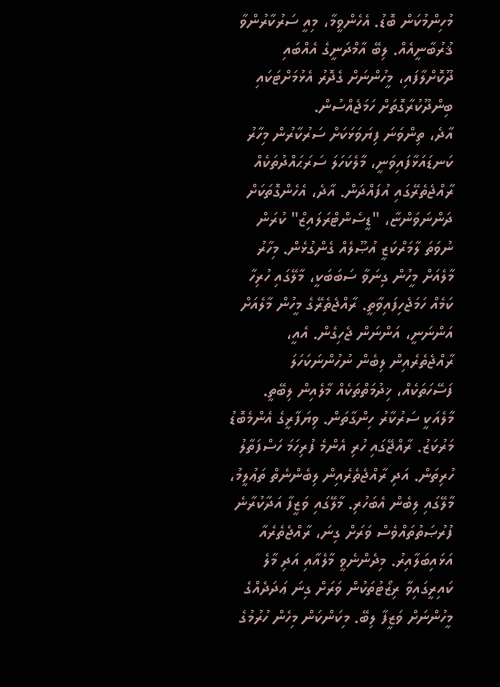މުހިންމުކަން ބޮޑު. އެހެންވީމާ، މިއީ ސަރުކާރުންވާ ޤުރުބާނީއެއް. ލިބޭ އާމްދަނީގެ އެއްބައި ދޫކޮށްލާފައި، މީހުންނަށް ގެދޮރު އެޅުމަށްޓަކައި ބިންދޫކުރާގޮތަށް ހަމަޖެއްސުން.
އާދެ، ތިންވަނަ ފިޔަވަޅަކަށް ސަރުކާރުން މިހާރު ކަނޑައަޅާފައިވަނީ، މާލެކަހަލަ ސަރަޙައްދުތަކެއް ރާއްޖެތެރޭގައި އުފައްދަން. އާދެ، އެހެންގޮތަކަށް ދަންނަވަންޏާ، "ޑީސެންޓްރަލައިޒް" ކުރަން ނުވަތަ ލާމަރްކަޒީ އުޞޫލެއް ގެންގުޅެން. މިހާރު މާލެއަށް މީހުން ގިނަވާ ސަބަބަކީ، މާލޭގައި ހުރިހާ ކަމެއް ހަމަޖެހިފައިވާތީ. ރާއްޖެތެރޭގެ މީހުން މާލެއަށް އަންނަނީ، އަންނަން ޖެހިގެން. އެއީ، ރާއްޖެތެރެއިން ލިބެން ނުހުންނަކަހަލަ ފަސޭހަތަކެއް، ޚިދުމަތްތަކެއް މާލެއިން ލިބޭތީ. މާލެއަކީ ސަރުކާރު ހިންގާތަން. ވިޔަފާރީގެ އެންމެބޮޑު މަރުކަޒު. ރާއްޖޭގައި ހުރި އެންމެ ފުރިހަމަ ހަސްފަތާލު ހުރިތަން. އަދި ރާއްޖެތެރެއިން ލިބެންނެތް ތަޢުލީމު، މާލޭގައި ލިބެން އެބަހުރި. މާލޭގައި ވަޒީފާ އަދާކުރާނެ ފުރުޞަތުތައްވެސް ވަރަށް ގިނަ، ރާއްޖެތެރެއާ އަޅައިބަލާއިރު. މިދެންނެވީ މާލެއާއި އަދި މާލެ ކައިރީގައިވާ ރިޒޯޓުތަކުން ވަރަށް ގިނަ ޢަދަދެއްގެ މީހުންނަށް ވަޒީފާ ލިބޭ. މިކަންކަން މިހެން ހުރުމުގެ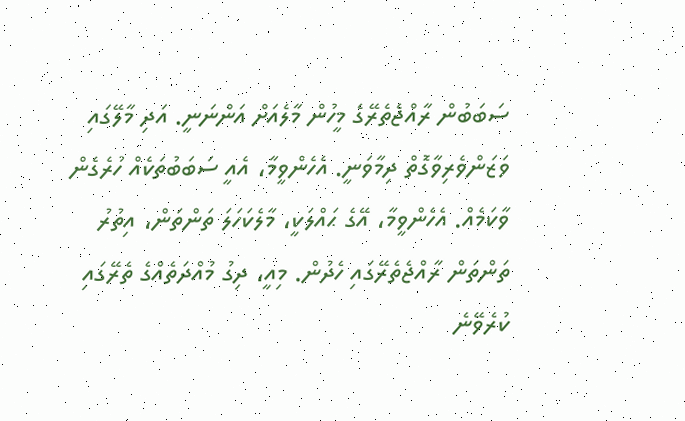ސަބަބުން ރާއްޖެތެރޭގެ މީހުން މާލެއަށް އަންނަނީ. އަދި މާލޭގައި ވަޒަންވެރިވާގޮތް ދިމާވަނީ. އެހެންވީމާ، އެއީ ސަބަބުތަކެއް ހުރެގެން ވާކަމެއް. އެހެންވީމާ، އޭގެ ޙައްލަކީ، މާލެކަހަލަ ތަންތަން، އިތުރު ތަންތަން ރާއްޖެތެރޭގައި ހެދުން. މިއީ، ދިގު މުއްދަތެއްގެ ތެރޭގައި ކުރެވޭނެ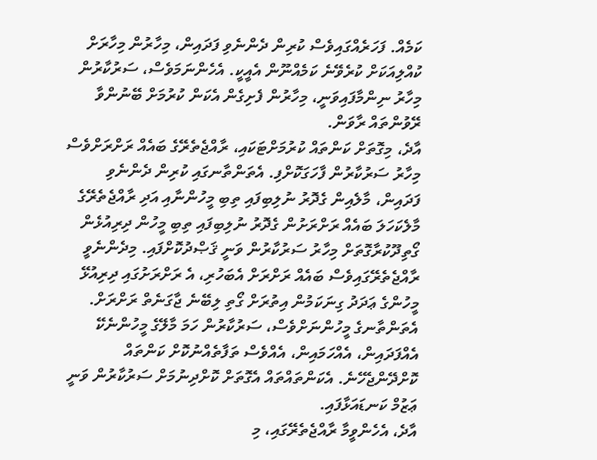ކަމެއް. ފަހަރެއްގައިވެސް ކުރިން ދެންނެވި ފަދައިން، މިހާރުން މިހާރަށް ކުއްލިއަކަށް ކުރެވޭނެ ކަމެއްނޫން އެއީކީ. އެހެންނަމަވެސް، ސަރުކާރުން މިހާރު ނިންމާފައިވަނީ، މިހާރުން ފެށިގެން އެކަން ކުރުމަށް ބޭނުންވާ ރޭވުންތައް ރާވަން.
އާދެ، މިގޮތަށް ކަންތައް ކުރުމަށްޓަކައި، ރާއްޖެތެރޭގެ ބައެއް ރަށްރަށްވެސް މިހާރު ސަރުކާރުން ފާހަގަކޮށްފި. އެތަންތާނގައި ކުރިން ދެންނެވި ފަދައިން، މާލެއިން ގެދޮރު ނުލިބިފައި ތިބި މީހުންނާއި އަދި ރާއްޖެތެރޭގެ މާލެކަހަލަ ބައެއް ރަށްރަށުން ގެދޮރު ނުލިބިފައި ތިބި މީހުން ދިރިއުޅެން ގޯތިދޫކުރާގޮތަށް މިހާރު ސަރުކާރުން ވަނީ ޤަޞްދުކޮށްފައި. މިދެންނެވީ ރާއްޖެތެރޭގައިވެސް ބައެއް ރަށްރަށް އެބަހުރި، އެ ރަށްރަށުގައި ދިރިއުޅޭ މީހުންގެ ޢަދަދު ގިނަކަމުން އިތުރަށް ގޯތި ލިބޭނެ ޖާގަނެތް ރަށްރަށް. އެތަންތާނގެ މީހުންނަށްވެސް، ސަރުކާރުން ހަމަ މާލޭގެ މީހުންނެކޭ އެއްފަދައިން، އެއްހަމައިން، އެއްވެސް ތަފާތެއްނުކޮށް ކަންތައް ކޮށްދޭންޖެހޭނެ. އެކަންތައްތައް އެގޮތަށް ކޮށްދިނުމަށް ސަރުކާރުން ވަނީ ޢަޒުމް ކަނޑައަޅާފައި.
އާދެ، އެހެންވީމާ ރާއްޖެތެރޭގައި، މި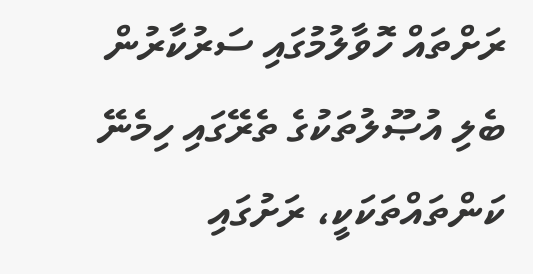ރަށްތައް ހޮވާލުމުގައި ސަރުކާރުން ބެލި އުޞޫލުތަކުގެ ތެރޭގައި ހިމެނޭ ކަންތައްތަކަކީ، ރަށުގައި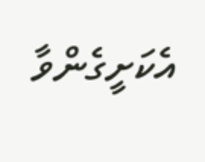އެކަށީގެންވާ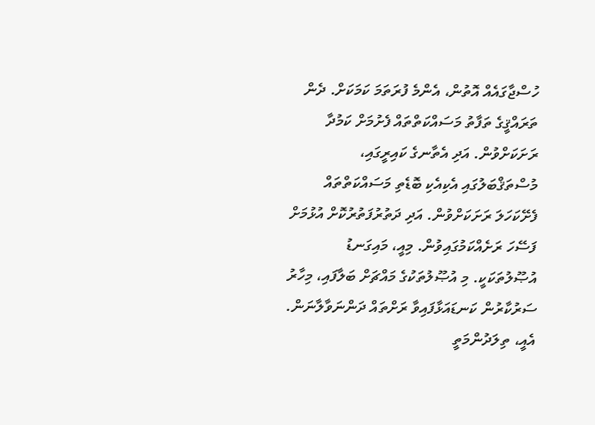ހުސްޖާގައެއް އޮތުން، އެންމެ ފުރަތަމަ ކަމަކަށް. ދެން ތަރައްޤީގެ ތަފާތު މަސައްކަތްތައް ފެށުމަށް ކަމުދާ ރަށަކަށްވުން. އަދި އެތާނގެ ކައިރީގައި، މުސްތަޤްބަލުގައި އެކިއެކި ބޮޑެތި މަސައްކަތްތައް ފެށޭކަހަލަ ރަށަކަށްވުން. އަދި ދަތުރުފަތުރުކޮށް އުޅުމަށް ފަސޭހަ ރަށެއްކަމުގައިވުން. މިއީ، މައިގަނޑު އުޞޫލުތަކަކީ. މި އުޞޫލުތަކުގެ މައްޗަށް ބަލާފައި، މިހާރު ސަރުކާރުން ކަނޑައަޅާފައިވާ ރަށްތައް ދަންނަވާލާނަން. އެއީ، ތިލަދުންމަތީ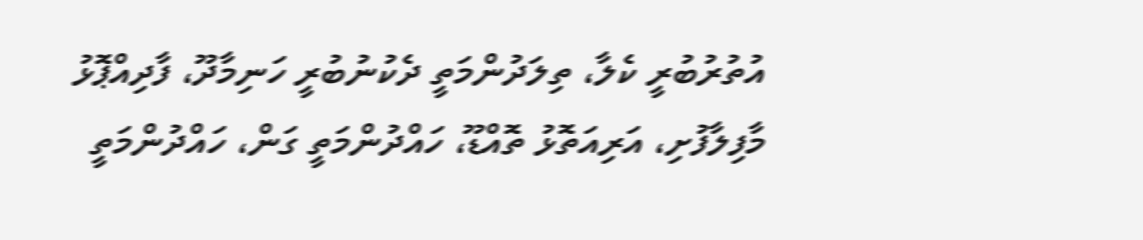އުތުރުބުރީ ކެލާ، ތިލަދުންމަތީ ދެކުނުބުރީ ހަނިމާދޫ، ފާދިއްޕޮޅު މާފިލާފުށި، އަރިއަތޮޅު ތޮއްޑޫ، ހައްދުންމަތީ ގަން، ހައްދުންމަތީ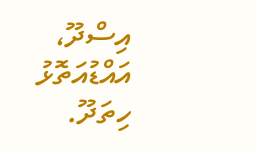އިސްދޫ، އައްޑުއަތޮޅު ހިތަދޫ.